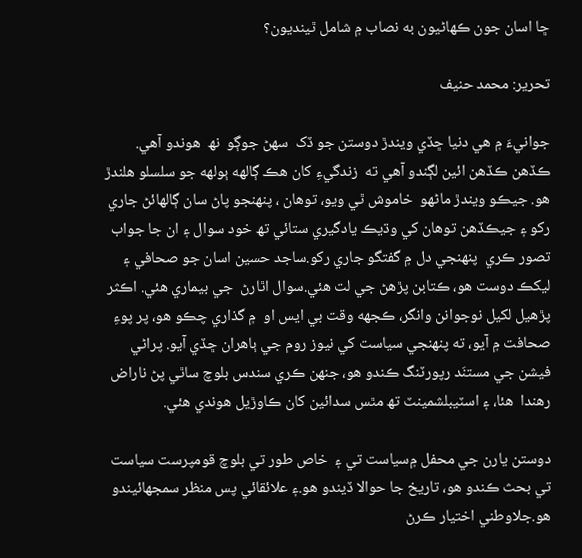ڇا اسان جون ڪهاڻيون به نصاب ۾ شامل ٿينديون؟

تحرير: محمد حنيف

جوانيءَ ۾ هي دنيا ڇڏي ويندڙ دوستن جو ڏک  سھڻ جوڳو  نھ  هوندو آهي. ڪڏهن ڪڏهن ائين لڳندو آهي ته  زندگيءِ کان ھڪ ڳالهه ٻولهه جو سلسلو ھلندڙ ھو. جيڪو ويندڙ ماڻهو  خاموش ٿي ويو، توهان ، پنهنجو پاڻ سان ڳالهائڻ جاري رکو ۽ جيڪڏهن توهان کي وڌيڪ يادگيري ستائي تھ خود سوال ۽ ان جا جواب تصور ڪري  پنهنجي دل ۾ گفتگو جاري رکو.ساجد حسين اسان جو صحافي ۽ ليکڪ دوست هو، ڪتابن پڙهڻ جي لت ھئي.سوال اٿارڻ  جي بيماري هئي. اڪثر پڙهيل لکيل نوجوانن وانگر، ڪجهه وقت بي ايس او  ۾ گذاري چڪو هو، پر پوءِ صحافت ۾ آيو، ته پنهنجي سياست کي نيوز روم جي ٻاهران ڇڏي آيو. پراڻي فيشن جي مستنَد رپورٽنگ ڪندو هو، جنهن ڪري سندس بلوچ ساٿي پڻ ناراض  رھندا  هئا، ۽ اسٽيبلشمينٽ تھ مٿس سدائين کان ڪاوڙيل ھوندي ھئي.

دوستن يارن جي محفل ۾سياست تي ۽  خاص طور تي بلوچ قومپرست سياست تي بحث ڪندو ھو، تاريخ جا حوالا ڏيندو ھو.۽ علائقائي پس منظر سمجھائيندو ھو.جلاوطني اختيار ڪرڻ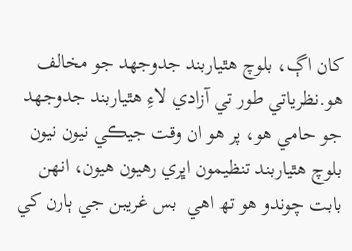کان اڳ، بلوچ هٿياربند جدوجهد جو مخالف ھو.نظرياتي طور تي آزادي لاءِ هٿياربند جدوجهد جو حامي هو، پر هو ان وقت جيڪي نيون نيون بلوچ هٿياربند تنظيمون اڀري رھيون ھيون، انھن بابت چوندو ھو تھ اھي  بس غريبن جي ٻارن کي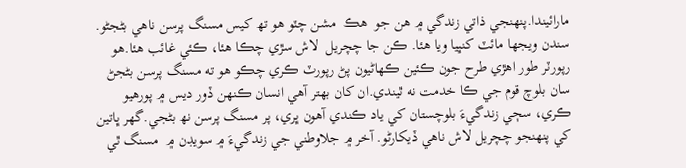مارائيندا.پنھنجي ذاتي زندگي ۾ ھن جو  هڪ  مشن چٽو ھو تھ کيس مسنگ پرسن ناھي بڻجڻو. سندن ويجها مائٽ کنڀيا ويا ھئا. ڪن جا چچريل  لاش سڙي چڪا هئا، ڪئي غائب هئا.هو رپورٽر طور اھڙي طرح جون ڪئين ڪھاڻيون پڻ رپورٽ ڪري چڪو ھو ته مسنگ پرسن بڻجڻ سان بلوچ قوم جي ڪا خدمت نه ٿيندي.ان کان بھتر آھي انسان ڪنھن ڏور ديس ۾ پورھيو  ڪري، سڄي زندگيءَ بلوچستان کي ياد ڪندي آهون ڀري، پر مسنگ پرسن نھ بڻجي.گھر ڀاتين کي پنھنجو چچريل لاش ناھي ڏيکارڻو. آخر ۾ جلاوطني جي زندگيءَ ۾ سويڊن ۾  مسنگ ٿي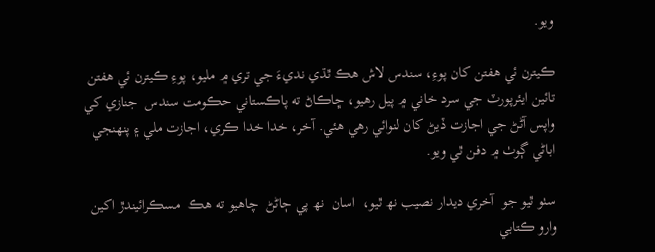ويو.

ڪيترن ئي هفتن کان پوءِ، سندس لاش هڪ ٿڌي نديءَ جي تري ۾ مليو، پوءِ ڪيترن ئي هفتن تائين ايئرپورٽ جي سرد خاني ۾ پيل رھيو، ڇاڪاڻ ته پاڪستاني حڪومت سندس  جنازي کي واپس آڻڻ جي اجازت ڏيڻ کان لنوائي رهي هئي. آخر، خدا خدا ڪري، اجازت ملي ۽ پنھنجي اباڻي ڳوٺ ۾ دفن ٿي ويو.

سٺو ٿيو جو  آخري ديدار نصيب نھ ٿيو،  اسان  نھ پي ڄاڻڻ  چاهيو ته ھڪ  مسڪرائيندڙ اکين  وارو ڪتابي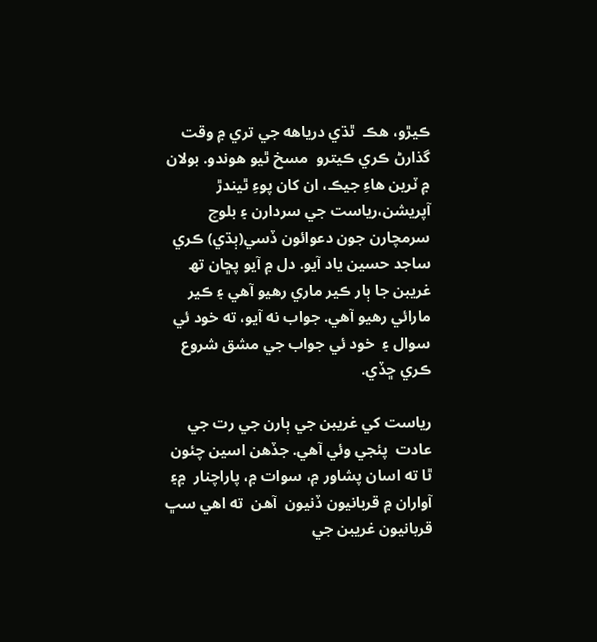ڪيڙو، ھڪ  ٿڌي درياهه جي تري ۾ وقت گذارڻ ڪري ڪيترو  مسخ ٿيو ھوندو. بولان ۾ ٽرين ھاءِ جيڪ، ان کان پوءِ ٿيندڙ آپريشن،رياست جي سردارن ۽ بلوچ سرمچارن جون دعوائون ڏسي(ٻڌي) ڪري ساجد حسين ياد آيو. دل ۾ آيو پڇان تھ غريبن جا ٻار ڪير ماري رهيو آهي ۽ ڪير مارائي رهيو آهي. جواب نه آيو، ته خود ئي سوال ۽  خود ئي جواب جي مشق شروع ڪري ڇڏي.

رياست کي غريبن جي ٻارن جي رت جي عادت  پئجي وئي آهي. جڏهن اسين چئون ٿا ته اسان پشاور ۾، سوات ۾، پاراچنار  ۾۽ آواران ۾ قربانيون ڏنيون  آھن  ته اهي سڀ قربانيون غريبن جي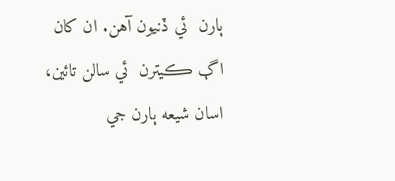ٻارن  ئي ڏنيون آهن. ان کان اڳ ڪيترن  ئي سالن تائين، اسان شيعه ٻارن جي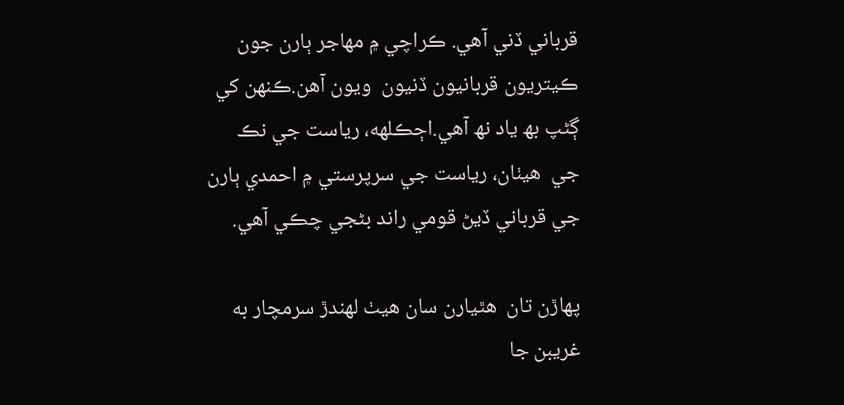قرباني ڏني آهي. ڪراچي ۾ مھاجر ٻارن جون ڪيتريون قربانيون ڏنيون  ويون آھن.ڪنھن کي ڳڻپ بھ ياد نھ آھي.اڄڪلهه، رياست جي نڪ  جي  ھيٺان، رياست جي سرپرستي ۾ احمدي ٻارن جي قرباني ڏيڻ قومي راند بڻجي چڪي آهي.

پھاڙن تان  ھٿيارن سان ھيٺ لھندڙ سرمچار به غريبن جا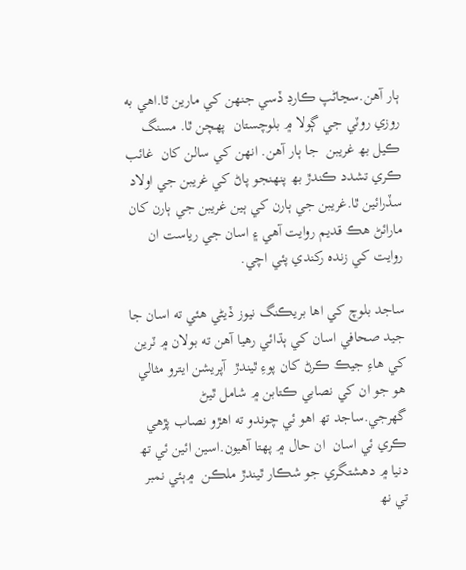ٻار آهن.سڃاڻپ ڪارڊ ڏسي جنھن کي مارين ٿا.اهي به روزي روٽي جي ڳولا ۾ بلوچستان  پھچن ٿا. مسنگ ڪيل بھ غريبن  جا ٻار آھن. انھن کي سالن کان  غائب ڪري تشدد ڪندڙ بھ پنھنجو پاڻ کي غريبن جي اولاد سڏرائين ٿا.غريبن جي ٻارن کي ٻين غريبن جي ٻارن کان مارائڻ هڪ قديم روايت آهي ۽ اسان جي رياست ان روايت کي زنده رکندي پئي اچي.

ساجد بلوچ کي اها بريڪنگ نيوز ڏيڻي ھئي ته اسان جا جيد صحافي اسان کي ٻڌائي رهيا آهن ته بولان ۾ ٽرين کي ھاءِ جيڪ ڪرڻ کان پوءِ ٿيندڙ  آپريشن ايترو مثالي هو جو ان کي نصابي ڪتابن ۾ شامل ٿيڻ گھرجي.ساجد تھ اھو ئي چوندو ته اهڙو نصاب پڙھي ڪري ئي اسان  ان حال ۾ پھتا آھيون.اسين ائين ئي تھ  دنيا ۾ دھشتگري جو شڪار ٿيندڙ ملڪن  ۾ٻئي نمبر تي نھ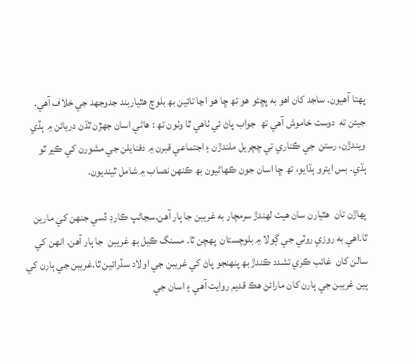پھتا آھيون. ساجد کان اهو به پڇڻو ھو تھ ڇا هو اڃا تائين بھ بلوچ هٿياربند جدوجهد جي خلاف آھي. جيئن ته  دوست خاموش آهي تھ  جواب پاڻ ئي ٺاهي ٿا وٺون تھ : ھاڻي اسان جهڙن ٿڌن دريائن ۾ ٻڏي ويندڙن، رستن  جي ڪناري تي چچريل ملندڙن ۽ اجتماعي قبرن ۾ دفنايلن جي مشورن کي ڪير ٿو ٻڌي. بس ايترو ٻڌايو، تھ ڇا اسان جون ڪهاڻيون بھ ڪنهن نصاب ۾ شامل ٿينديون.

پھاڙن تان  ھٿيارن سان ھيٺ لھندڙ سرمچار به غريبن جا ٻار آهن.سڃاڻپ ڪارڊ ڏسي جنھن کي مارين ٿا.اهي به روزي روٽي جي ڳولا ۾ بلوچستان  پھچن ٿا. مسنگ ڪيل بھ غريبن  جا ٻار آھن. انھن کي سالن کان  غائب ڪري تشدد ڪندڙ بھ پنھنجو پاڻ کي غريبن جي اولاد سڏرائين ٿا.غريبن جي ٻارن کي ٻين غريبن جي ٻارن کان مارائڻ هڪ قديم روايت آهي ۽ اسان جي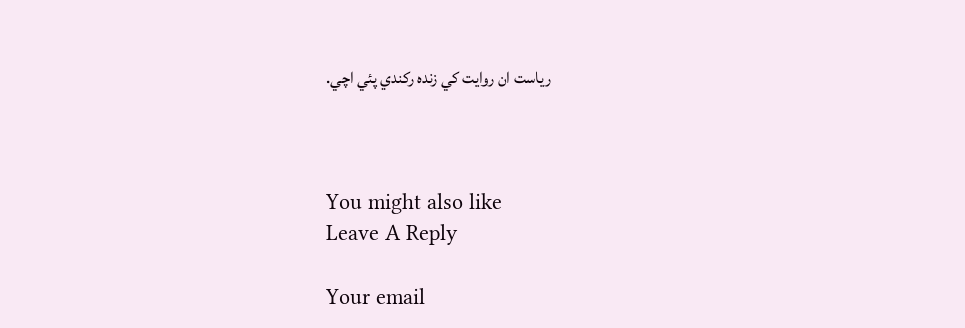رياست ان روايت کي زنده رکندي پئي اچي.



You might also like
Leave A Reply

Your email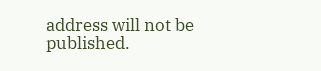address will not be published.